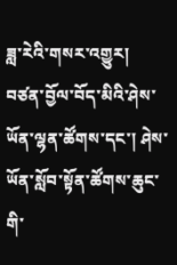ཟླ་རེའི་གསར་འགྱུར།
བཙན་བྱོལ་བོད་མིའི་ཤེས་ཡོན་ལྷན་ཚོགས་དང་། ཤེས་ཡོན་སློབ་སྟོན་ཚོགས་ཆུང་གི་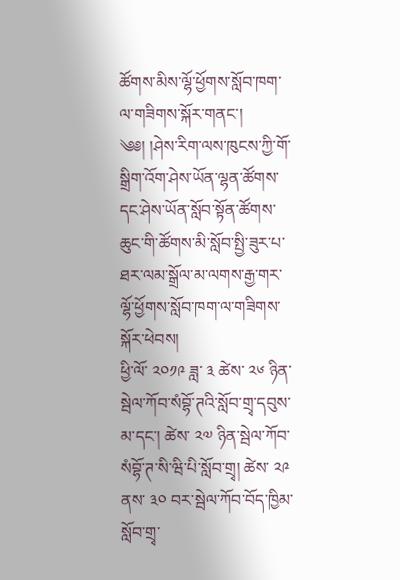ཚོགས་མིས་ལྷོ་ཕྱོགས་སློབ་ཁག་ལ་གཟིགས་སྐོར་གནང་།
༄༅། །ཤེས་རིག་ལས་ཁུངས་ཀྱི་གོ་སྒྲིག་འོག་ཤེས་ཡོན་ལྷན་ཚོགས་དང་ཤེས་ཡོན་སློབ་སྟོན་ཚོགས་ཆུང་གི་ཚོགས་མི་སློབ་སྤྱི་ཟུར་པ་ཐར་ལམ་སྒྲོལ་མ་ལགས་རྒྱ་གར་ལྷོ་ཕྱོགས་སློབ་ཁག་ལ་གཟིགས་སྐོར་ཕེབས།
ཕྱི་ལོ་ ༢༠༡༩ ཟླ་ ༣ ཚེས་ ༢༦ ཉིན་སྦེལ་ཀོབ་སཾབྷོ་ཊའི་སློབ་གྲྭ་དབུས་མ་དང་། ཚེས་ ༢༧ ཉིན་སྦེལ་ཀོབ་སཾབྷོ་ཊ་སི་ཝི་པི་སློབ་གྲྭ། ཚེས་ ༢༩ ནས་ ༣༠ བར་སྦེལ་ཀོབ་བོད་ཁྱིམ་སློབ་གྲྭ་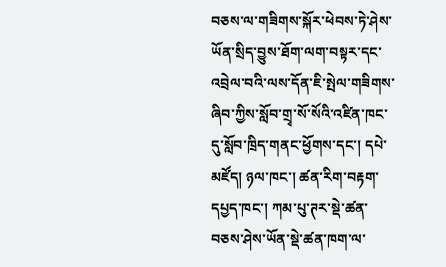བཅས་ལ་གཟིགས་སྐོར་ཕེབས་ཏེ་ཤེས་ཡོན་སྲིད་བྱུས་ཐོག་ལག་བསྟར་དང་འབྲེལ་བའི་ལས་དོན་ཇི་སྤེལ་གཟིགས་ཞིབ་ཀྱིས་སློབ་གྲྭ་སོ་སོའི་འཛིན་ཁང་དུ་སློབ་ཁྲིད་གནང་ཕྱོགས་དང་། དཔེ་མཛོད། ཉལ་ཁང་། ཚན་རིག་བརྟག་དཔྱད་ཁང་། ཀམ་པུ་ཊར་སྡེ་ཚན་བཅས་ཤེས་ཡོན་སྡེ་ཚན་ཁག་ལ་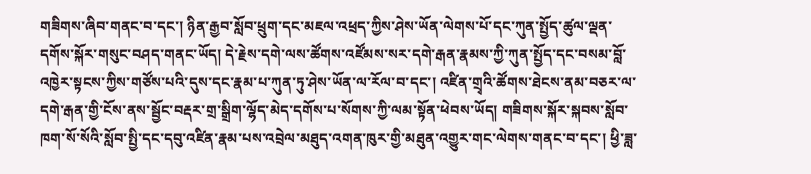གཟིགས་ཞིབ་གནང་བ་དང་། ཉིན་རྒྱབ་སློབ་ཕྲུག་དང་མཇལ་འཕྲད་ཀྱིས་ཤེས་ཡོན་ལེགས་པོ་དང་ཀུན་སྤྱོད་ཚུལ་ལྡན་དགོས་སྐོར་གསུང་བཤད་གནང་ཡོད། དེ་རྗེས་དགེ་ལས་ཚོགས་འཛོམས་སར་དགེ་རྒན་རྣམས་ཀྱི་ཀུན་སྤྱོད་དང་བསམ་བློ་འཁྱེར་སྟངས་ཀྱིས་གཙོས་པའི་དུས་དང་རྣམ་པ་ཀུན་ཏུ་ཤེས་ཡོན་ལ་རོལ་བ་དང་། འཛིན་གྲྭའི་ཚོགས་ཐེངས་ནམ་བཅར་ལ་དགེ་རྒན་གྱི་ངོས་ནས་སྦྱོང་བརྡར་གྲ་སྒྲིག་ལྷོད་མེད་དགོས་པ་སོགས་ཀྱི་ལམ་སྟོན་ཕེབས་ཡོད། གཟིགས་སྐོར་སྐབས་སློབ་ཁག་སོ་སོའི་སློབ་སྤྱི་དང་དབུ་འཛིན་རྣམ་པས་འབྲེལ་མཐུད་འགན་ཁུར་གྱི་མཐུན་འགྱུར་གང་ལེགས་གནང་བ་དང་། ཕྱི་ཟླ་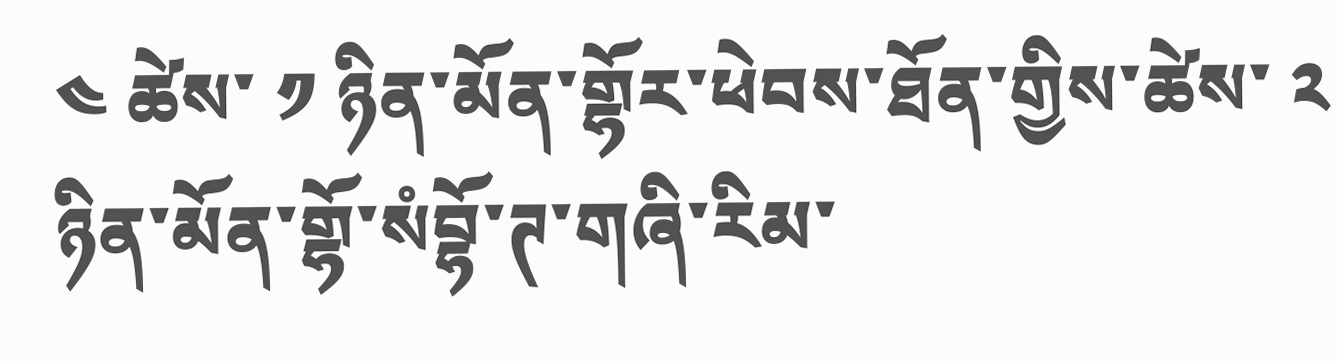༤ ཚེས་ ༡ ཉིན་མོན་གྷོར་ཕེབས་ཐོན་གྱིས་ཚེས་ ༢ ཉིན་མོན་གྷོ་སཾབྷོ་ཊ་གཞི་རིམ་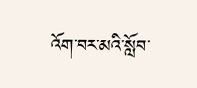འོག་བར་མའི་སློབ་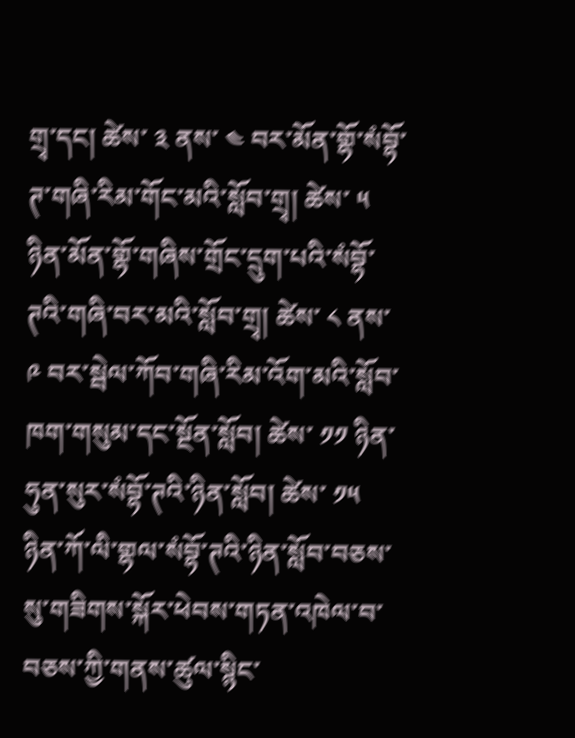གྲྭ་དང། ཚེས་ ༣ ནས་ ༤ བར་མོན་གྷོ་སཾབྷོ་ཊ་གཞི་རིམ་གོང་མའི་སློབ་གྲྭ། ཚེས་ ༥ ཉིན་མོན་གྷོ་གཞིས་གྲོང་དྲུག་པའི་སཾབྷོ་ཊའི་གཞི་བར་མའི་སློབ་གྲྭ། ཚེས་ ༨ ནས་ ༩ བར་སྦེལ་ཀོབ་གཞི་རིམ་འོག་མའི་སློབ་ཁག་གསུམ་དང་སྔོན་སློབ། ཚེས་ ༡༡ ཉིན་ཧུན་སུར་སཾབྷོ་ཊའི་ཉིན་སློབ། ཚེས་ ༡༥ ཉིན་ཀོ་ལི་གྷལ་སཾབྷོ་ཊའི་ཉིན་སློབ་བཅས་སུ་གཟིགས་སྐོར་ཕེབས་གཏན་འཁེལ་བ་བཅས་ཀྱི་གནས་ཚུལ་སྙིང་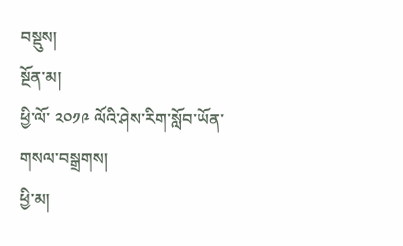བསྡུས།
སྔོན་མ།
ཕྱི་ལོ་ ༢༠༡༩ ལོའི་ཤེས་རིག་སློབ་ཡོན་གསལ་བསྒྲགས།
ཕྱི་མ།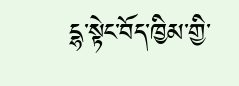དྷ་སྟེང་བོད་ཁྱིམ་གྱི་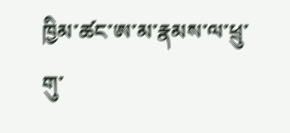ཁྱིམ་ཚང་ཨ་མ་རྣམས་ལ་ཕྲུ་གུ་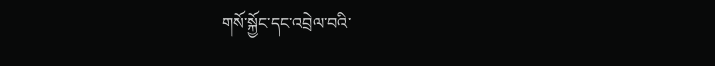གསོ་སྐྱོང་དང་འབྲེལ་བའི་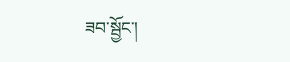ཟབ་སྦྱོང་།